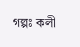গল্পঃ কলী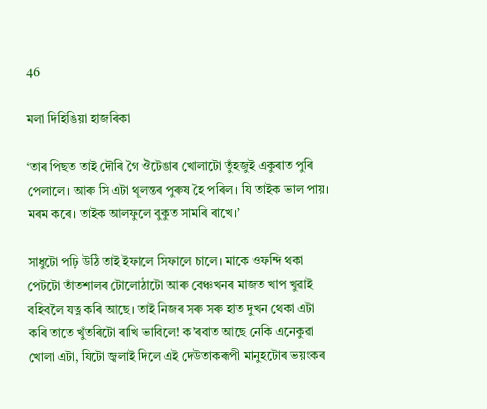46

মলা দিহিঙিয়া হাজৰিকা

‘তাৰ পিছত তাই দৌৰি গৈ ঔটেঙাৰ খোলাটো তুঁহজুই একুৰাত পুৰি পেলালে। আৰু সি এটা থূলন্তৰ পুৰুষ হৈ পৰিল। যি তাইক ভাল পায়। মৰম কৰে। তাইক আলফুলে বুকুত সামৰি ৰাখে।’

সাধুটো পঢ়ি উঠি তাই ইফালে সিফালে চালে। মাকে ওফন্দি থকা পেটটো তাঁতশালৰ টোলোঠাটো আৰু বেঞ্চখনৰ মাজত খাপ খুৱাই বহিবলৈ যত্ন কৰি আছে। তাই নিজৰ সৰু সৰু হাত দুখন থেকা এটা কৰি তাতে খুঁতৰিটো ৰাখি ভাবিলে! ক’ৰবাত আছে নেকি এনেকুৱা খোলা এটা, যিটো জ্বলাই দিলে এই দেউতাকৰূপী মানুহটোৰ ভয়ংকৰ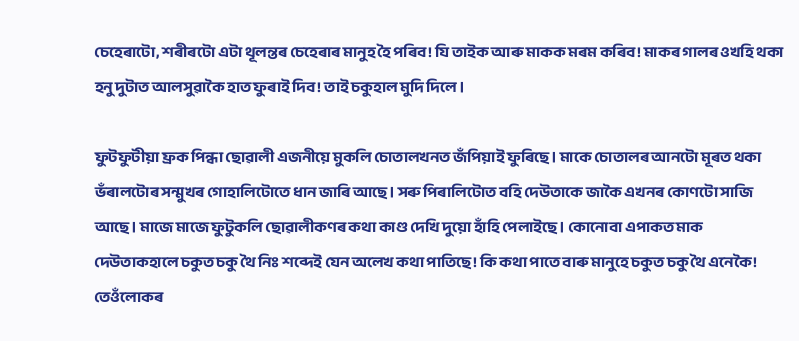চেহেৰাটো, শৰীৰটো এটা থূলন্তৰ চেহেৰাৰ মানুহ হৈ পৰিব! যি তাইক আৰু মাকক মৰম কৰিব! মাকৰ গালৰ ওখহি থকা হনু দুটাত আলসুৱাকৈ হাত ফুৰাই দিব! তাই চকুহাল মুদি দিলে।

ফুটফুটীয়া ফ্ৰক পিন্ধা ছোৱালী এজনীয়ে মুকলি চোতালখনত জঁপিয়াই ফুৰিছে। মাকে চোতালৰ আনটো মূৰত থকা ভঁৰালটোৰ সন্মুখৰ গোহালিটোতে ধান জাৰি আছে। সৰু পিৰালিটোত বহি দেউতাকে জাকৈ এখনৰ কোণটো সাজি আছে। মাজে মাজে ফুটুকলি ছোৱালীকণৰ কথা কাণ্ড দেখি দুয়ো হাঁহি পেলাইছে। কোনোবা এপাকত মাক দেউতাকহালে চকুত চকু থৈ নিঃ শব্দেই যেন অলেখ কথা পাতিছে! কি কথা পাতে বাৰু মানুহে চকুত চকু থৈ এনেকৈ! তেওঁলোকৰ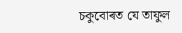চকুবোৰত যে তাফুল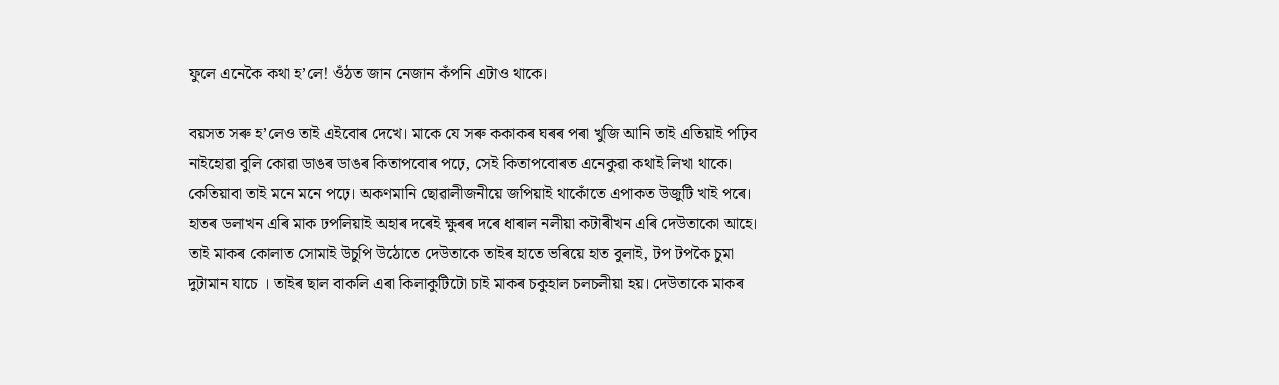ফুলে এনেকৈ কথা হ’লে! ওঁঠত জান নেজান কঁপনি এটাও থাকে।

বয়সত সৰু হ’লেও তাই এইবোৰ দেখে। মাকে যে সৰু ককাকৰ ঘৰৰ পৰা খুজি আনি তাই এতিয়াই পঢ়িব নাইহোৱা বুলি কোৱা ডাঙৰ ডাঙৰ কিতাপবোৰ পঢ়ে, সেই কিতাপবোৰত এনেকুৱা কথাই লিখা থাকে। কেতিয়াবা তাই মনে মনে পঢ়ে। অকণমানি ছোৱালীজনীয়ে জপিয়াই থাকোঁতে এপাকত উজুটি খাই পৰে। হাতৰ ডলাখন এৰি মাক ঢপলিয়াই অহাৰ দৰেই ক্ষুৰৰ দৰে ধাৰাল নলীয়া কটাৰীখন এৰি দেউতাকো আহে। তাই মাকৰ কোলাত সোমাই উচুপি উঠোতে দেউতাকে তাইৰ হাতে ভৰিয়ে হাত বুলাই, টপ টপকৈ চুমা দুটামান যাচে । তাইৰ ছাল বাকলি এৰা কিলাকুটিটো চাই মাকৰ চকুহাল চলচলীয়া হয়। দেউতাকে মাকৰ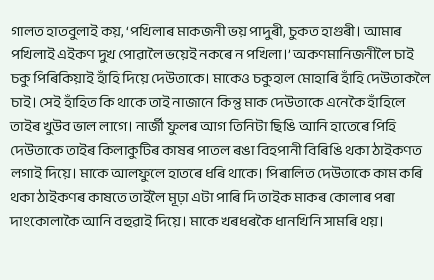গালত হাতবুলাই কয়, ‘পখিলাৰ মাকজনী ভয় পাদুৰী, চুকত হাগুৰী। আমাৰ পখিলাই এইকণ দুখ পোৱালৈ ভয়েই নকৰে ন পখিলা।’ অকণমানিজনীলৈ চাই চকু পিৰিকিয়াই হাঁহি দিয়ে দেউতাকে। মাকেও চকুহাল মোহাৰি হাঁহি দেউতাকলৈ চাই। সেই হাঁহিত কি থাকে তাই নাজানে কিন্তু মাক দেউতাকে এনেকৈ হাঁহিলে তাইৰ খুউব ভাল লাগে। নাৰ্জী ফুলৰ আগ তিনিটা ছিঙি আনি হাতেৰে পিহি দেউতাকে তাইৰ কিলাকুটিৰ কাষৰ পাতল ৰঙা বিহপানী বিৰিঙি থকা ঠাইকণত লগাই দিয়ে। মাকে আলফুলে হাতৰে ধৰি থাকে। পিৰালিত দেউতাকে কাম কৰি থকা ঠাইকণৰ কাষতে তাইলৈ মূঢ়া এটা পাৰি দি তাইক মাকৰ কোলাৰ পৰা দাংকোলাকৈ আনি বহুৱাই দিয়ে। মাকে খৰধৰকৈ ধানখিনি সামৰি থয়।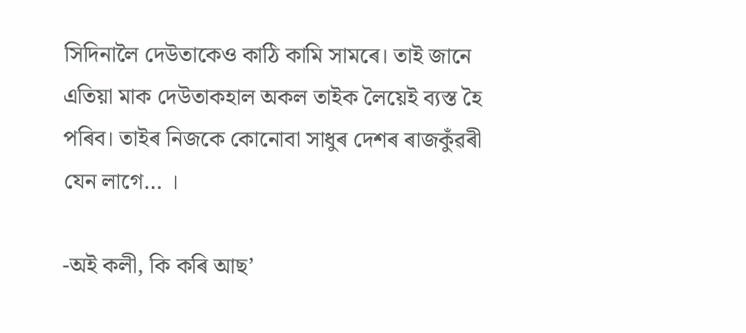সিদিনালৈ দেউতাকেও কাঠি কামি সামৰে। তাই জানে এতিয়া মাক দেউতাকহাল অকল তাইক লৈয়েই ব্যস্ত হৈ পৰিব। তাইৰ নিজকে কোনোবা সাধুৰ দেশৰ ৰাজকুঁৱৰী যেন লাগে… ।

-অই কলী, কি কৰি আছ’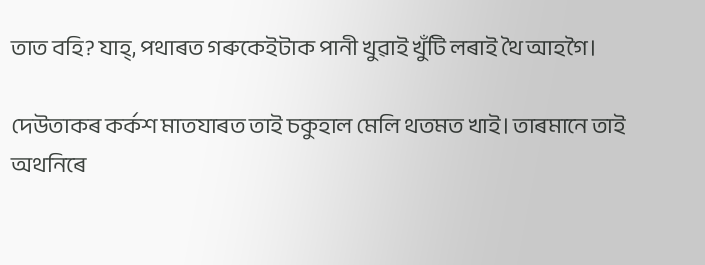তাত বহি? যাহ্, পথাৰত গৰুকেইটাক পানী খুৱাই খুঁটি লৰাই থৈ আহগৈ।

দেউতাকৰ কৰ্কশ মাতযাৰত তাই চকুহাল মেলি থতমত খাই। তাৰমানে তাই অথনিৰে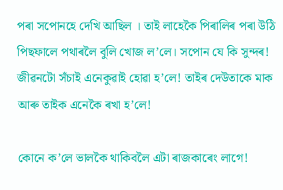পৰা সপোনহে দেখি আছিল । তাই লাহেকৈ পিৰালিৰ পৰা উঠি পিছফালে পথাৰলৈ বুলি খোজ ল’লে। সপোন যে কি সুন্দৰ! জীৱনটো সঁচাই এনেকুৱাই হোৱা হ’লে! তাইৰ দেউতাকে মাক আৰু তাইক এনেকৈ ৰখা হ’লে!

কোনে ক’লে ভালকৈ থাকিবলৈ এটা ৰাজকাৰেং লাগে!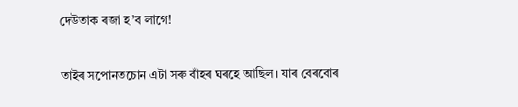দেউতাক ৰজা হ’ব লাগে!

তাইৰ সপোনতচোন এটা সৰু বাঁহৰ ঘৰহে আছিল। যাৰ বেৰবোৰ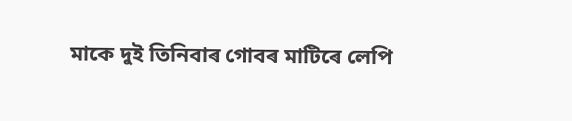মাকে দুই তিনিবাৰ গোবৰ মাটিৰে লেপি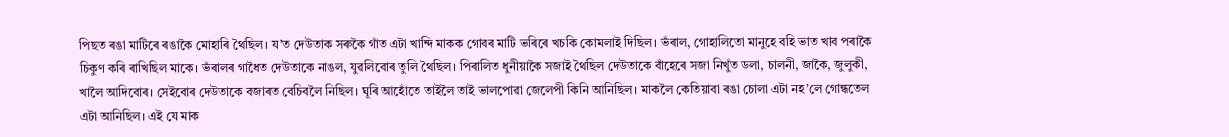পিছত ৰঙা মাটিৰে ৰঙাকৈ মোহাৰি থৈছিল। য’ত দেউতাক সৰুকৈ গাঁত এটা খান্দি মাকক গোবৰ মাটি ভৰিৰে খচকি কোমলাই দিছিল। ভঁৰাল, গোহালিতো মানুহে বহি ভাত খাব পৰাকৈ চিকুণ কৰি ৰাখিছিল মাকে। ভঁৰালৰ গাধৈত দেউতাকে নাঙল, যুৱলিবোৰ তুলি থৈছিল। পিৰালিত ধুনীয়াকৈ সজাই থৈছিল দেউতাকে বাঁহেৰে সজা নিখুঁত ডলা, চালনী, জাকৈ, জুলুকী, খালৈ আদিবোৰ। সেইবোৰ দেউতাকে বজাৰত বেচিবলৈ নিছিল। ঘূৰি আহোঁতে তাইলৈ তাই ভালপোৱা জেলেপী কিনি আনিছিল। মাকলৈ কেতিয়াবা ৰঙা চোলা এটা নহ’লে গোন্ধতেল এটা আনিছিল। এই যে মাক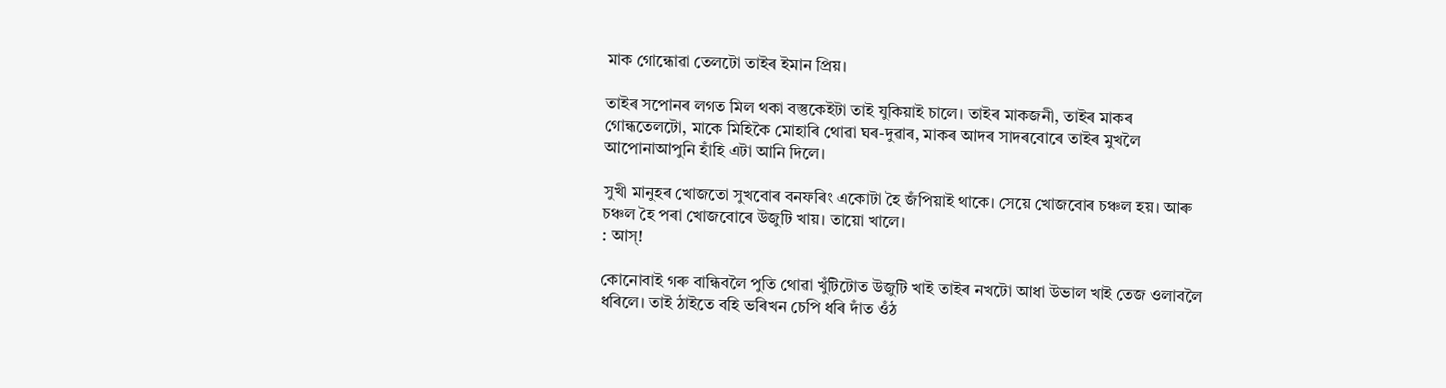মাক গোন্ধোৱা তেলটো তাইৰ ইমান প্রিয়।

তাইৰ সপোনৰ লগত মিল থকা বস্তুকেইটা তাই যুকিয়াই চালে। তাইৰ মাকজনী, তাইৰ মাকৰ গোন্ধতেলটো, মাকে মিহিকৈ মোহাৰি থোৱা ঘৰ-দুৱাৰ, মাকৰ আদৰ সাদৰবোৰে তাইৰ মুখলৈ আপোনাআপুনি হাঁহি এটা আনি দিলে।

সুখী মানুহৰ খোজতো সুখবোৰ বনফৰিং একোটা হৈ জঁপিয়াই থাকে। সেয়ে খোজবোৰ চঞ্চল হয়। আৰু চঞ্চল হৈ পৰা খোজবোৰে উজুটি খায়। তায়ো খালে।
: আস্‌!

কোনোবাই গৰু বান্ধিবলৈ পুতি থোৱা খুঁটিটোত উজুটি খাই তাইৰ নখটো আধা উভাল খাই তেজ ওলাবলৈ ধৰিলে। তাই ঠাইতে বহি ভৰিখন চেপি ধৰি দাঁত ওঁঠ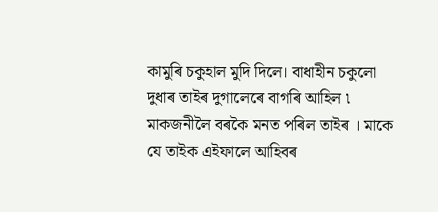কামুৰি চকুহাল মুদি দিলে। বাধাহীন চকুলো দুধাৰ তাইৰ দুগালেৰে বাগৰি আহিল ৷ মাকজনীলৈ বৰকৈ মনত পৰিল তাইৰ । মাকে যে তাইক এইফালে আহিবৰ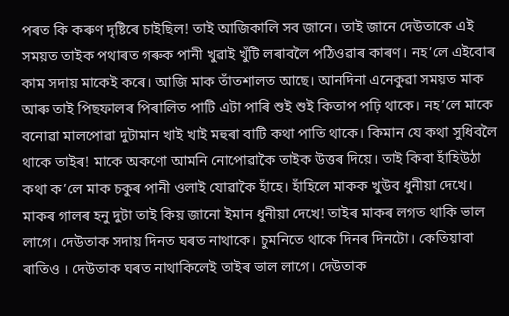পৰত কি কৰুণ দৃষ্টিৰে চাইছিল! তাই আজিকালি সব জানে। তাই জানে দেউতাকে এই সময়ত তাইক পথাৰত গৰুক পানী খুৱাই খুঁটি লৰাবলৈ পঠিওৱাৰ কাৰণ। নহ’লে এইবোৰ কাম সদায় মাকেই কৰে। আজি মাক তাঁতশালত আছে। আনদিনা এনেকুৱা সময়ত মাক আৰু তাই পিছফালৰ পিৰালিত পাটি এটা পাৰি শুই শুই কিতাপ পঢ়ি থাকে। নহ’লে মাকে বনোৱা মালপোৱা দুটামান খাই খাই মহুৰা বাটি কথা পাতি থাকে। কিমান যে কথা সুধিবলৈ থাকে তাইৰ! মাকে অকণো আমনি নোপোৱাকৈ তাইক উত্তৰ দিয়ে। তাই কিবা হাঁহিউঠা কথা ক’লে মাক চকুৰ পানী ওলাই যোৱাকৈ হাঁহে। হাঁহিলে মাকক খুউব ধুনীয়া দেখে। মাকৰ গালৰ হনু দুটা তাই কিয় জানো ইমান ধুনীয়া দেখে! তাইৰ মাকৰ লগত থাকি ভাল লাগে। দেউতাক সদায় দিনত ঘৰত নাথাকে। চুমনিতে থাকে দিনৰ দিনটো। কেতিয়াবা ৰাতিও । দেউতাক ঘৰত নাথাকিলেই তাইৰ ভাল লাগে। দেউতাক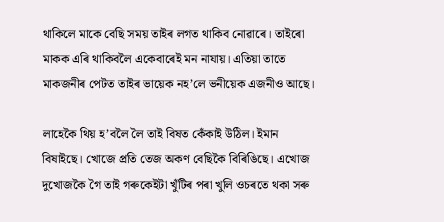থাকিলে মাকে বেছি সময় তাইৰ লগত থাকিব নোৱাৰে। তাইৰো মাকক এৰি থাকিবলৈ একেবাৰেই মন নাযায়। এতিয়া তাতে মাকজনীৰ পেটত তাইৰ ভায়েক নহ’লে ভনীয়েক এজনীও আছে।

লাহেকৈ থিয় হ’বলৈ লৈ তাই বিষত কেঁকাই উঠিল। ইমান বিষাইছে। খোজে প্রতি তেজ অকণ বেছিকৈ বিৰিঙিছে। এখোজ দুখোজকৈ গৈ তাই গৰুকেইটা খুঁটিৰ পৰা খুলি ওচৰতে থকা সৰু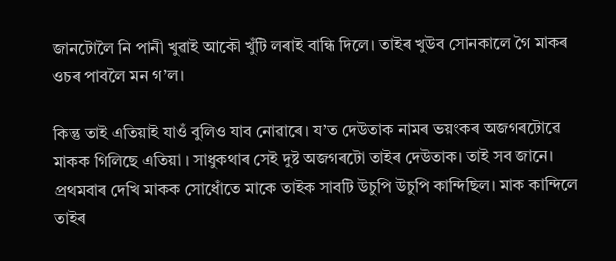জানটোলৈ নি পানী খুৱাই আকৌ খুঁটি লৰাই বান্ধি দিলে। তাইৰ খুউব সোনকালে গৈ মাকৰ ওচৰ পাবলৈ মন গ’ল।

কিন্তু তাই এতিয়াই যাওঁ বুলিও যাব নোৱাৰে। য’ত দেউতাক নামৰ ভয়ংকৰ অজগৰটোৱে মাকক গিলিছে এতিয়া । সাধুকথাৰ সেই দুষ্ট অজগৰটো তাইৰ দেউতাক। তাই সব জানে। প্ৰথমবাৰ দেখি মাকক সোধোঁতে মাকে তাইক সাবটি উচুপি উচুপি কান্দিছিল। মাক কান্দিলে তাইৰ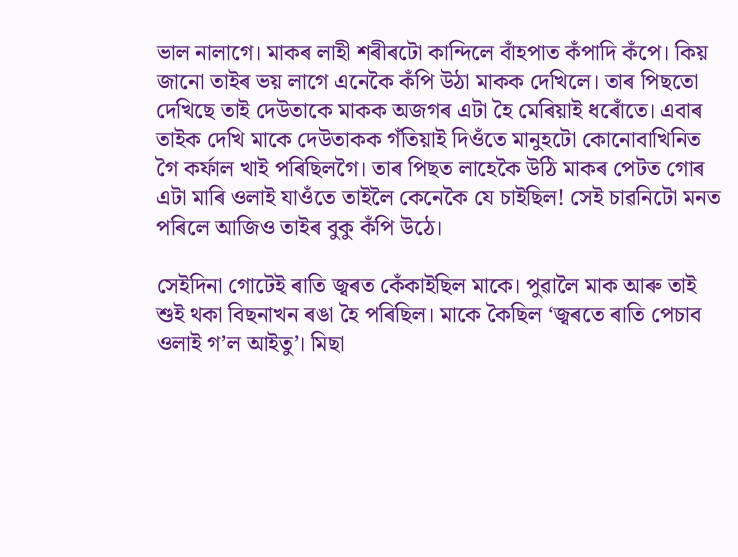ভাল নালাগে। মাকৰ লাহী শৰীৰটো কান্দিলে বাঁহপাত কঁপাদি কঁপে। কিয় জানো তাইৰ ভয় লাগে এনেকৈ কঁপি উঠা মাকক দেখিলে। তাৰ পিছতো দেখিছে তাই দেউতাকে মাকক অজগৰ এটা হৈ মেৰিয়াই ধৰোঁতে। এবাৰ তাইক দেখি মাকে দেউতাকক গঁতিয়াই দিওঁতে মানুহটো কোনোবাখিনিত গৈ কৰ্ফাল খাই পৰিছিলগৈ। তাৰ পিছত লাহেকৈ উঠি মাকৰ পেটত গোৰ এটা মাৰি ওলাই যাওঁতে তাইলৈ কেনেকৈ যে চাইছিল! সেই চাৱনিটো মনত পৰিলে আজিও তাইৰ বুকু কঁপি উঠে।

সেইদিনা গোটেই ৰাতি জ্বৰত কেঁকাইছিল মাকে। পুৱালৈ মাক আৰু তাই শুই থকা বিছনাখন ৰঙা হৈ পৰিছিল। মাকে কৈছিল ‘জ্বৰতে ৰাতি পেচাব ওলাই গ’ল আইতু’। মিছা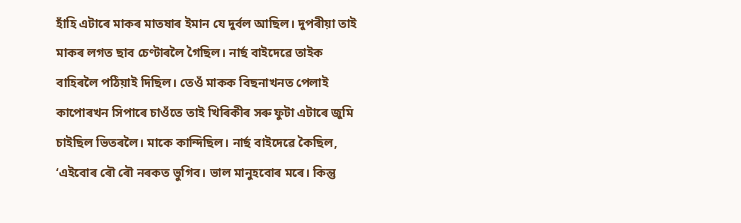হাঁহি এটাৰে মাকৰ মাতষাৰ ইমান যে দুৰ্বল আছিল। দুপৰীয়া তাই মাকৰ লগত ছাব চেণ্টাৰলৈ গৈছিল। নাৰ্ছ বাইদেৱে তাইক বাহিৰলৈ পঠিয়াই দিছিল। তেওঁ মাকক বিছনাখনত পেলাই কাপোৰখন সিপাৰে চাওঁতে তাই খিৰিকীৰ সৰু ফুটা এটাৰে জুমি চাইছিল ভিতৰলৈ। মাকে কান্দিছিল। নাৰ্ছ বাইদেৱে কৈছিল, ‘এইবোৰ ৰৌ ৰৌ নৰকত ভুগিব। ভাল মানুহবোৰ মৰে। কিন্তু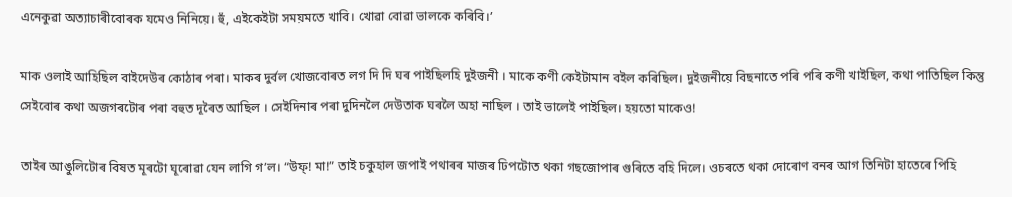এনেকুৱা অত্যাচাৰীবোৰক যমেও নিনিয়ে। হুঁ, এইকেইটা সময়মতে খাবি। খোৱা বোৱা ভালকে কৰিবি।’

মাক ওলাই আহিছিল বাইদেউৰ কোঠাৰ পৰা। মাকৰ দুৰ্বল খোজবোৰত লগ দি দি ঘৰ পাইছিলহি দুইজনী । মাকে কণী কেইটামান বইল কৰিছিল। দুইজনীয়ে বিছনাতে পৰি পৰি কণী খাইছিল, কথা পাতিছিল কিন্তু সেইবোৰ কথা অজগৰটোৰ পৰা বহুত দূৰৈত আছিল । সেইদিনাৰ পৰা দুদিনলৈ দেউতাক ঘৰলৈ অহা নাছিল । তাই ভালেই পাইছিল। হয়তো মাকেও!

তাইৰ আঙুলিটোৰ বিষত মূৰটো ঘূৰোৱা যেন লাগি গ’ল। “উফ্! মা!” তাই চকুহাল জপাই পথাৰৰ মাজৰ ঢিপটোত থকা গছজোপাৰ গুৰিতে বহি দিলে। ওচৰতে থকা দোৰোণ বনৰ আগ তিনিটা হাতেৰে পিহি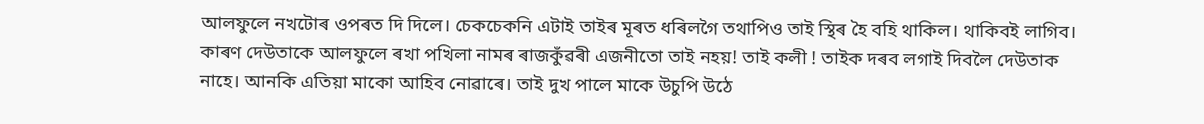আলফুলে নখটোৰ ওপৰত দি দিলে। চেকচেকনি এটাই তাইৰ মূৰত ধৰিলগৈ তথাপিও তাই স্থিৰ হৈ বহি থাকিল। থাকিবই লাগিব। কাৰণ দেউতাকে আলফুলে ৰখা পখিলা নামৰ ৰাজকুঁৱৰী এজনীতো তাই নহয়! তাই কলী ! তাইক দৰব লগাই দিবলৈ দেউতাক নাহে। আনকি এতিয়া মাকো আহিব নোৱাৰে। তাই দুখ পালে মাকে উচুপি উঠে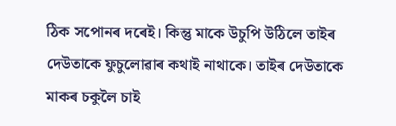ঠিক সপোনৰ দৰেই। কিন্তু মাকে উচুপি উঠিলে তাইৰ দেউতাকে ফুচুলোৱাৰ কথাই নাথাকে। তাইৰ দেউতাকে মাকৰ চকুলৈ চাই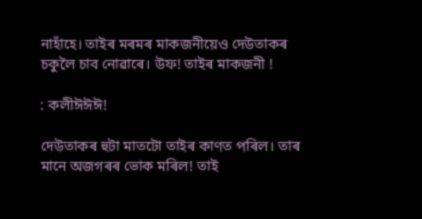নাহাঁহে। তাইৰ মৰমৰ মাকজনীয়েও দেউতাকৰ চকুলৈ চাব নোৱাৰে। উফ! তাইৰ মাকজনী !

: কলীঈঈঈ!

দেউতাকৰ হুটা মাতটো তাইৰ কাণত পৰিল। তাৰ মানে অজগৰৰ ভোক মৰিল! তাই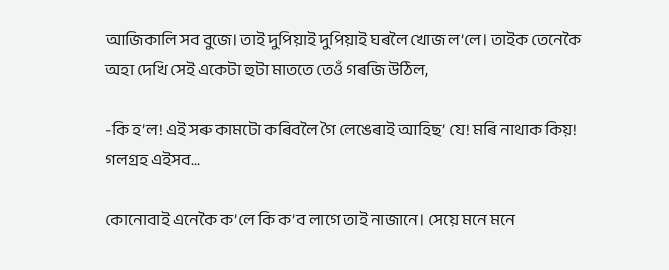আজিকালি সব বুজে। তাই দুপিয়াই দুপিয়াই ঘৰলৈ খোজ ল’লে। তাইক তেনেকৈ অহা দেখি সেই একেটা হুটা মাততে তেওঁ গৰজি উঠিল,

-কি হ’ল! এই সৰু কামটো কৰিবলৈ গৈ লেঙেৰাই আহিছ’ যে! মৰি নাথাক কিয়! গলগ্রহ এইসব...

কোনোবাই এনেকৈ ক’লে কি ক’ব লাগে তাই নাজানে। সেয়ে মনে মনে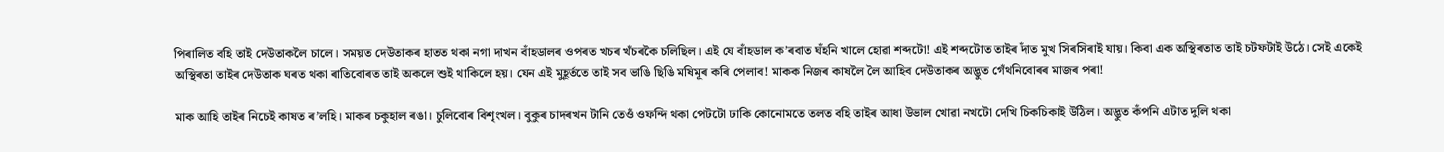পিৰালিত বহি তাই দেউতাকলৈ চালে। সময়ত দেউতাকৰ হাতত থকা নগা দাখন বাঁহডালৰ ওপৰত খচৰ খঁচৰকৈ চলিছিল। এই যে বাঁহডাল ক’ৰবাত ঘঁহনি খালে হোৱা শব্দটো! এই শব্দটোত তাইৰ দাঁত মুখ সিৰসিৰাই যায়। কিবা এক অস্থিৰতাত তাই চটফটাই উঠে। সেই একেই অস্থিৰতা তাইৰ দেউতাক ঘৰত থকা ৰাতিবোৰত তাই অকলে শুই থাকিলে হয়। যেন এই মুহূর্ততে তাই সব ভাঙি ছিঙি মষিমূৰ কৰি পেলাব! মাকক নিজৰ কাষলৈ লৈ আহিব দেউতাকৰ অদ্ভুত গেঁথনিবোৰৰ মাজৰ পৰা!

মাক আহি তাইৰ নিচেই কাষত ৰ’লহি। মাকৰ চকুহাল ৰঙা। চুলিবোৰ বিশৃংখল। বুকুৰ চাদৰখন টানি তেওঁ ওফন্দি থকা পেটটো ঢাকি কোনোমতে তলত বহি তাইৰ আধা উভাল খোৱা নখটো দেখি চিকচিকাই উঠিল। অদ্ভুত কঁপনি এটাত দুলি থকা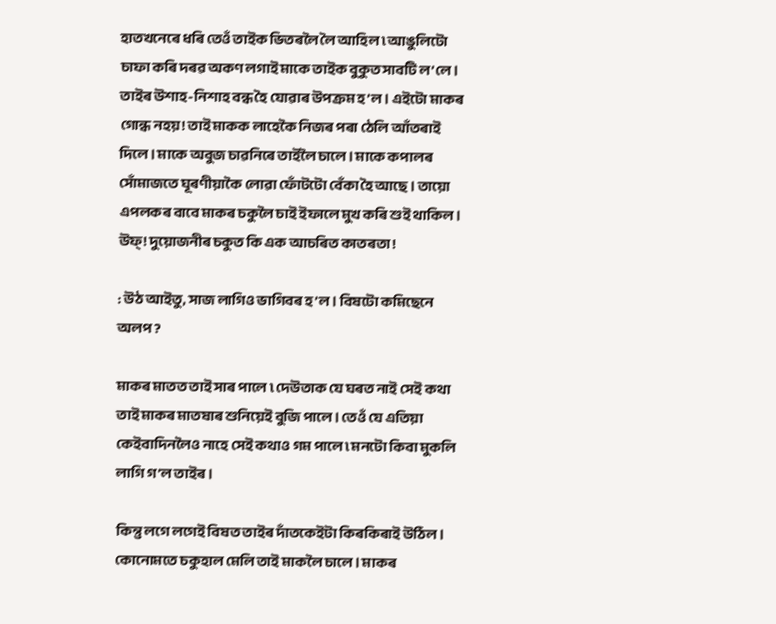হাতখনেৰে ধৰি তেওঁ তাইক ভিতৰলৈ লৈ আহিল ৷ আঙুলিটো চাফা কৰি দৰৱ অকণ লগাই মাকে তাইক বুকুত সাবটি ল’লে। তাইৰ উশাহ-নিশাহ বন্ধ হৈ যোৱাৰ উপক্ৰম হ’ল। এইটো মাকৰ গোন্ধ নহয়! তাই মাকক লাহেকৈ নিজৰ পৰা ঠেলি আঁতৰাই দিলে। মাকে অবুজ চাৱনিৰে তাইলৈ চালে। মাকে কপালৰ সোঁমাজতে ঘূৰণীয়াকৈ লোৱা ফোঁটটো বেঁকা হৈ আছে। তায়ো এপলকৰ বাবে মাকৰ চকুলৈ চাই ইফালে মুখ কৰি শুই থাকিল। উফ্! দুয়োজনীৰ চকুত কি এক আচৰিত কাতৰতা !

: উঠ আইতু, সাজ লাগিও ভাগিবৰ হ’ল। বিষটো কমিছেনে অলপ ?

মাকৰ মাতত তাই সাৰ পালে ৷ দেউতাক যে ঘৰত নাই সেই কথা তাই মাকৰ মাতষাৰ শুনিয়েই বুজি পালে। তেওঁ যে এতিয়া কেইবাদিনলৈও নাহে সেই কথাও গম পালে ৷ মনটো কিবা মুকলি লাগি গ’ল তাইৰ।

কিন্তু লগে লগেই বিষত তাইৰ দাঁতকেইটা কিৰকিৰাই উঠিল। কোনোমতে চকুহাল মেলি তাই মাকলৈ চালে। মাকৰ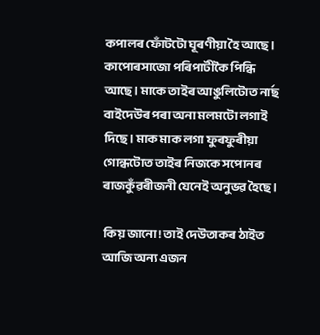কপালৰ ফোঁটটো ঘূৰণীয়া হৈ আছে। কাপোৰসাজো পৰিপাটীকৈ পিন্ধি আছে। মাকে তাইৰ আঙুলিটোত নাৰ্ছ বাইদেউৰ পৰা অনা মলমটো লগাই দিছে। মাক মাক লগা ফুৰফুৰীয়া গোন্ধটোত তাইৰ নিজকে সপোনৰ ৰাজকুঁৱৰীজনী যেনেই অনুভৱ হৈছে।

কিয় জানো! তাই দেউতাকৰ ঠাইত আজি অন্য এজন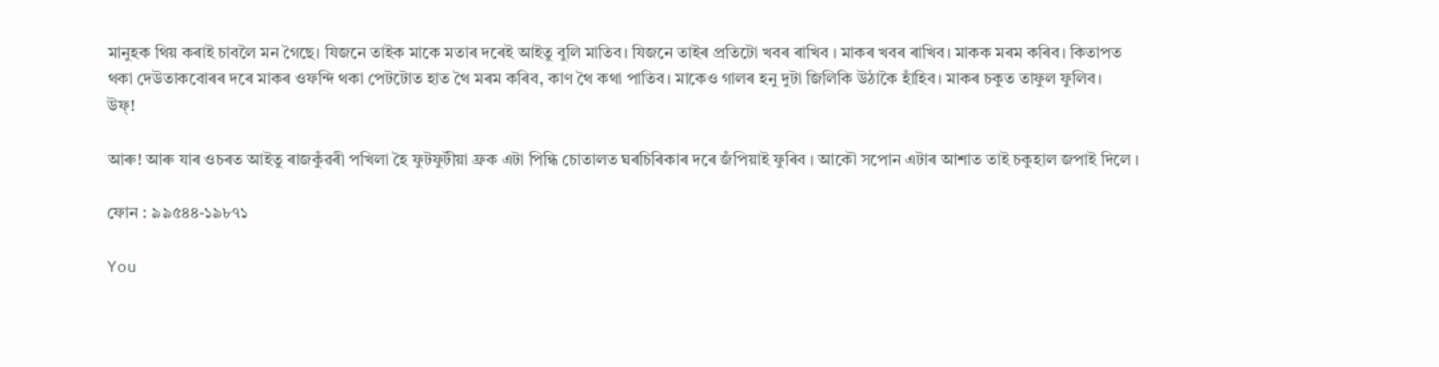মানুহক থিয় কৰাই চাবলৈ মন গৈছে। যিজনে তাইক মাকে মতাৰ দৰেই আইতু বুলি মাতিব। যিজনে তাইৰ প্ৰতিটো খবৰ ৰাখিব । মাকৰ খবৰ ৰাখিব। মাকক মৰম কৰিব। কিতাপত থকা দেউতাকবোৰৰ দৰে মাকৰ ওফন্দি থকা পেটটোত হাত থৈ মৰম কৰিব, কাণ থৈ কথা পাতিব। মাকেও গালৰ হনু দুটা জিলিকি উঠাকৈ হাঁহিব। মাকৰ চকুত তাফুল ফুলিব।
উফ্!

আৰু! আৰু যাৰ ওচৰত আইতু ৰাজকুঁৱৰী পখিলা হৈ ফুটফুটীয়া ফ্ৰক এটা পিন্ধি চোতালত ঘৰচিৰিকাৰ দৰে জঁপিয়াই ফুৰিব । আকৌ সপোন এটাৰ আশাত তাই চকুহাল জপাই দিলে ।

ফোন : ৯৯৫৪৪-১৯৮৭১

You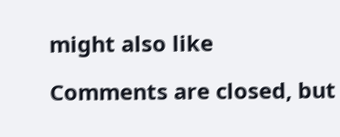might also like

Comments are closed, but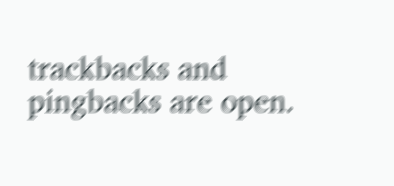trackbacks and pingbacks are open.